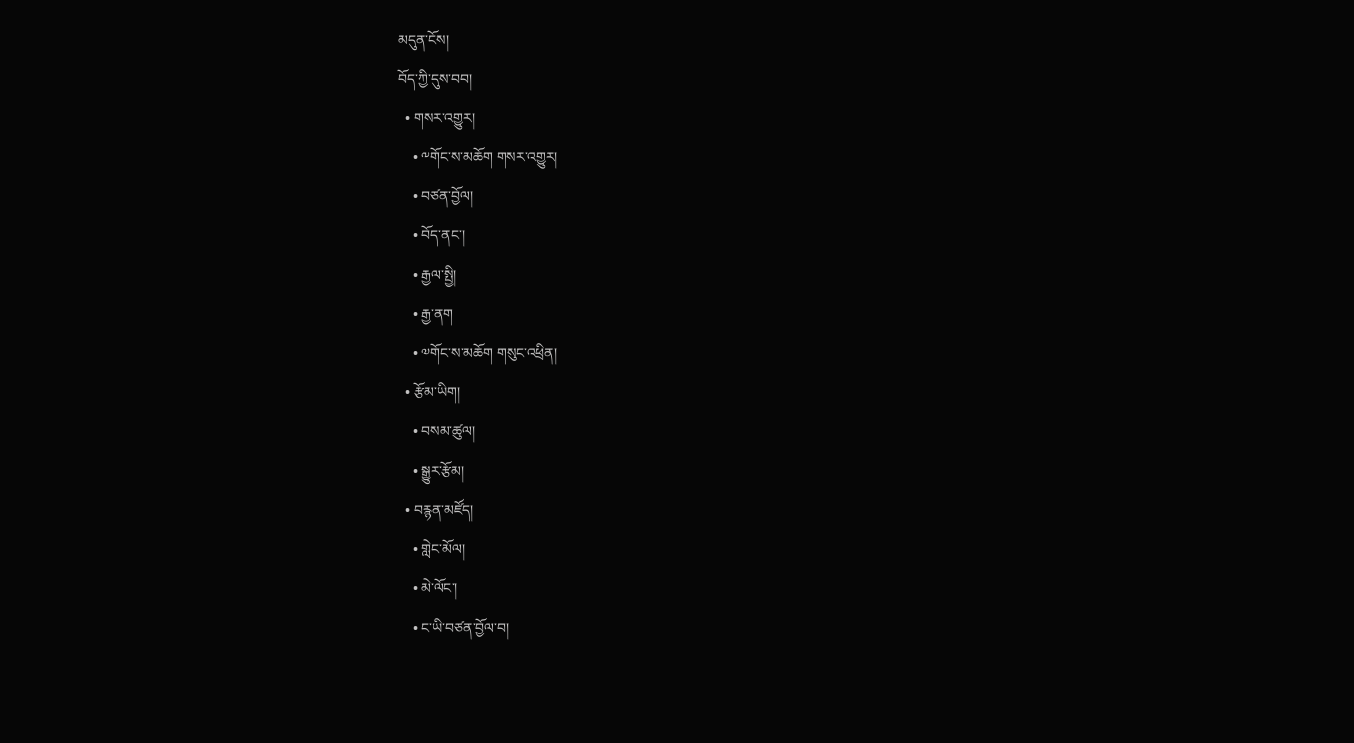མདུན་ངོས།
བོད་ཀྱི་དུས་བབ།
  • གསར་འགྱུར།
    • ༸གོང་ས་མཆོག གསར་འགྱུར།
    • བཙན་བྱོལ།
    • བོད་ནང་།
    • རྒྱལ་སྤྱི།
    • རྒྱ་ནག
    • ༧གོང་ས་མཆོག གསུང་འཕྲིན།
  • རྩོམ་ཡིག།
    • བསམ་ཚུལ།
    • སྒྱུར་རྩོམ།
  • བརྙན་མཛོད།
    • གླེང་མོལ།
    • མེ་ལོང་།
    • ང་ཡི་བཙན་བྱོལ་བ།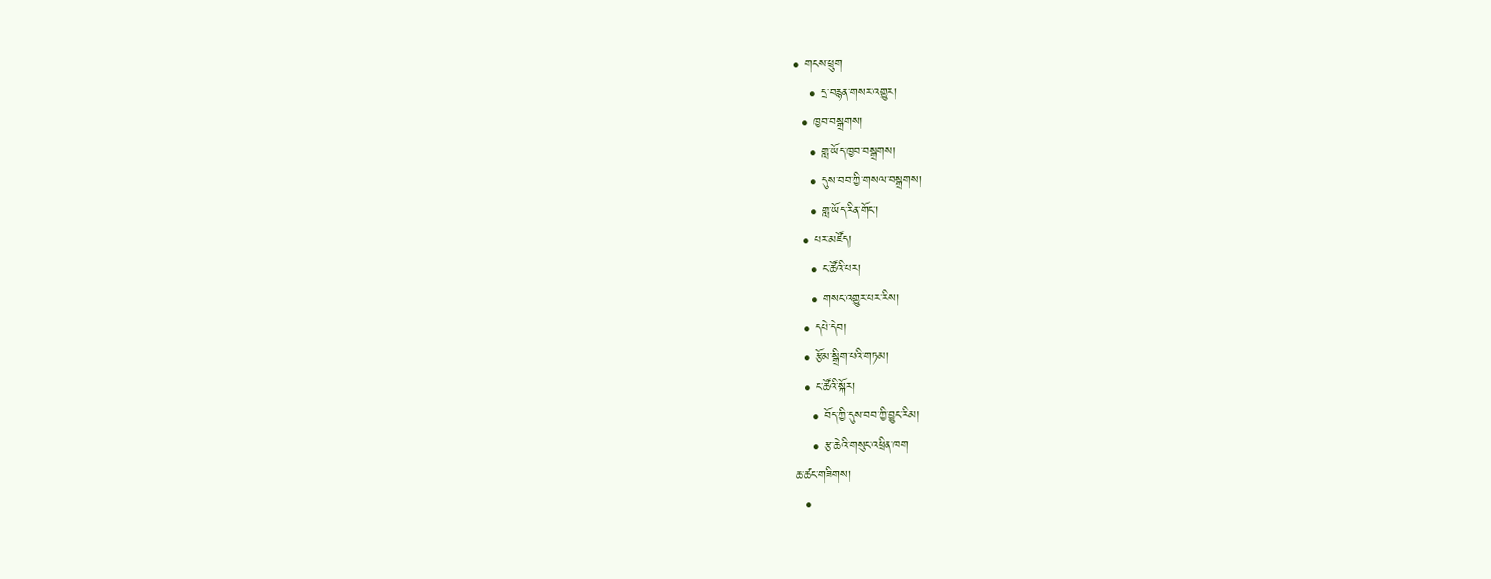• གངས་ཕྲུག
    • དྲ་བརྙན་གསར་འགྱུར།
  • ཁྱབ་བསྒྲགས།
    • གླ་ཡོད་ཁྱབ་བསྒྲགས།
    • དུས་བབ་ཀྱི་གསལ་བསྒྲགས།
    • གླ་ཡོད་རིན་གོང་།
  • པར་མཛོད།
    • ང་ཚོའི་པར།
    • གསང་འགྱུར་པར་རིས།
  • དཔེ་དེབ།
  • རྩོམ་སྒྲིག་པའི་གཏམ།
  • ང་ཚོའི་སྐོར།
    • བོད་ཀྱི་དུས་བབ་ཀྱི་བྱུང་རིམ།
    • རྩ་ཆེའི་གསུང་འཕྲིན་ཁག
ཆ་ཚང་གཟིགས།
  •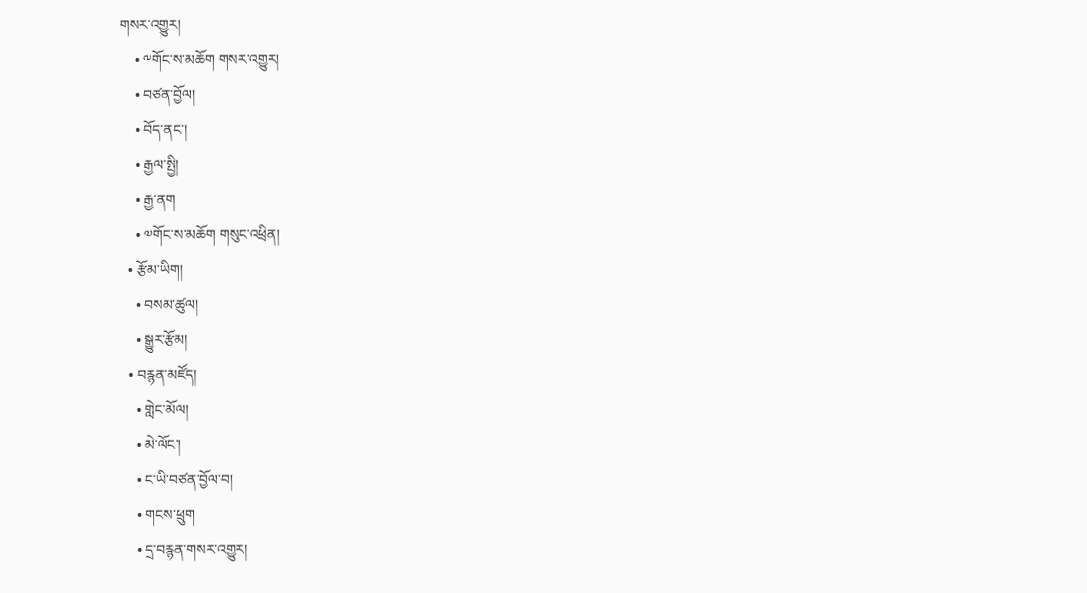གསར་འགྱུར།
    • ༸གོང་ས་མཆོག གསར་འགྱུར།
    • བཙན་བྱོལ།
    • བོད་ནང་།
    • རྒྱལ་སྤྱི།
    • རྒྱ་ནག
    • ༧གོང་ས་མཆོག གསུང་འཕྲིན།
  • རྩོམ་ཡིག།
    • བསམ་ཚུལ།
    • སྒྱུར་རྩོམ།
  • བརྙན་མཛོད།
    • གླེང་མོལ།
    • མེ་ལོང་།
    • ང་ཡི་བཙན་བྱོལ་བ།
    • གངས་ཕྲུག
    • དྲ་བརྙན་གསར་འགྱུར།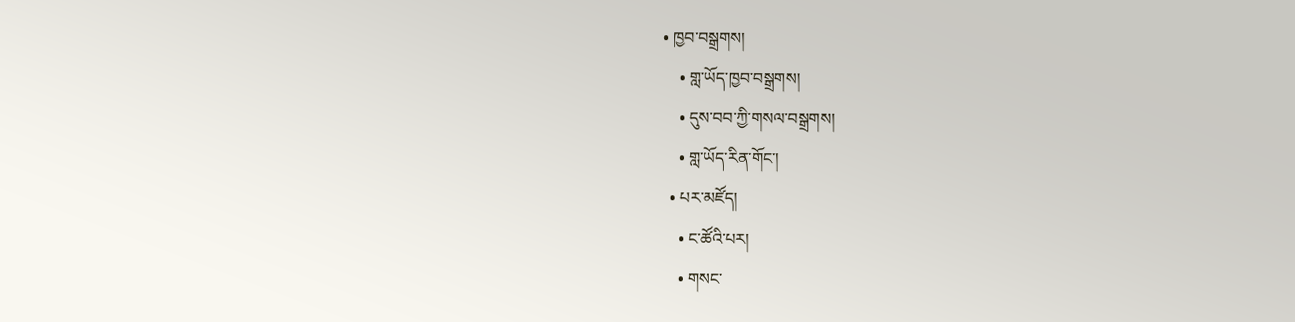• ཁྱབ་བསྒྲགས།
    • གླ་ཡོད་ཁྱབ་བསྒྲགས།
    • དུས་བབ་ཀྱི་གསལ་བསྒྲགས།
    • གླ་ཡོད་རིན་གོང་།
  • པར་མཛོད།
    • ང་ཚོའི་པར།
    • གསང་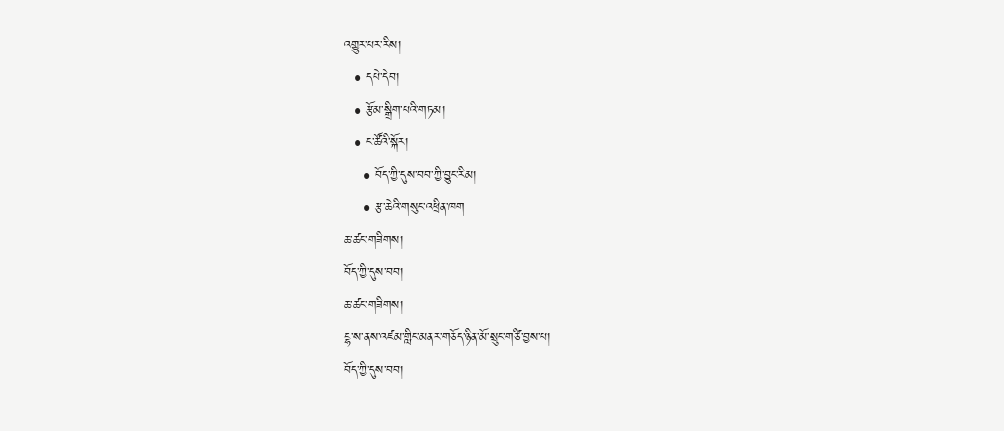འགྱུར་པར་རིས།
  • དཔེ་དེབ།
  • རྩོམ་སྒྲིག་པའི་གཏམ།
  • ང་ཚོའི་སྐོར།
    • བོད་ཀྱི་དུས་བབ་ཀྱི་བྱུང་རིམ།
    • རྩ་ཆེའི་གསུང་འཕྲིན་ཁག
ཆ་ཚང་གཟིགས།
བོད་ཀྱི་དུས་བབ།
ཆ་ཚང་གཟིགས།
ངྷ་ས་ནས་འཛམ་གླིང་མནར་གཅོད་ཉིན་མོ་སྲུང་གཙི་བྱས་པ།
བོད་ཀྱི་དུས་བབ།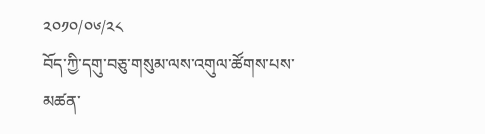༢༠༡༠/༠༦/༢༨
བོད་ཀྱི་དགུ་བཅུ་གསུམ་ལས་འགུལ་ཚོགས་པས་མཚན་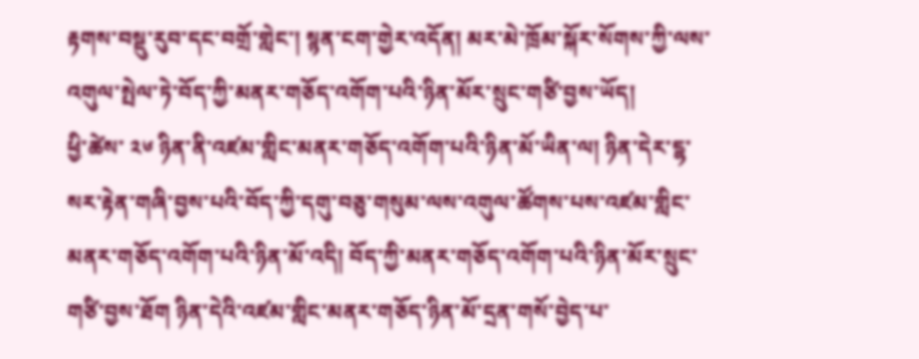རྟགས་བསྡུ་རུབ་དང་བགྲོ་གླེང་། སྙན་ངག་གྱེར་འདོན། མར་མེ་ཁྲོམ་སྐོར་སོགས་ཀྱི་ལས་འགུལ་སྤེལ་ཏེ་བོད་ཀྱི་མནར་གཅོད་འགོག་པའི་ཉིན་མོར་སྲུང་གཙི་བྱས་ཡོད།
ཕྱི་ཚེས་ ༢༦ ཉིན་ནི་འཛམ་གླིང་མནར་གཅོད་འགོག་པའི་ཉིན་མོ་ཡིན་ལ། ཉིན་དེར་ངྷ་སར་རྟེན་གཞི་བྱས་པའི་བོད་ཀྱི་དགུ་བཅུ་གསུམ་ལས་འགུལ་ཚོགས་པས་འཛམ་གླིང་མནར་གཅོད་འགོག་པའི་ཉིན་མོ་འདི། བོད་ཀྱི་མནར་གཅོད་འགོག་པའི་ཉིན་མོར་སྲུང་གཙི་བྱས་ཐོག ཉིན་དེའི་འཛམ་གླིང་མནར་གཅོད་ཉིན་མོ་དྲན་གསོ་བྱེད་པ་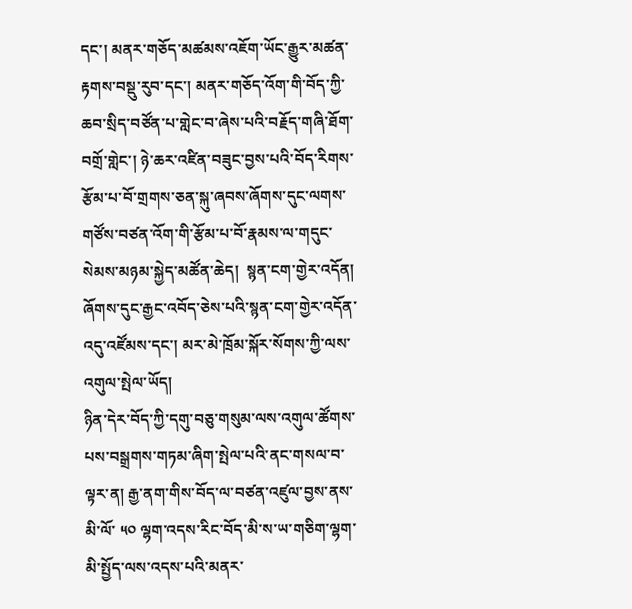དང་། མནར་གཅོད་མཚམས་འཇོག་ཡོང་རྒྱུར་མཚན་རྟགས་བསྡུ་རུབ་དང་། མནར་གཅོད་འོག་གི་བོད་ཀྱི་ཆབ་སྲིད་བཙོན་པ་གླེང་བ་ཞེས་པའི་བརྗོད་གཞི་ཐོག་བགྲོ་གླེང་། ཉེ་ཆར་འཛིན་བཟུང་བྱས་པའི་བོད་རིགས་རྩོམ་པ་བོ་གྲགས་ཅན་སྐུ་ཞབས་ཞོགས་དུང་ལགས་གཙོས་བཙན་འོག་གི་རྩོམ་པ་བོ་རྣམས་ལ་གདུང་སེམས་མཉམ་སྐྱེད་མཚོན་ཆེད།  སྙན་ངག་གྱེར་འདོན། ཞོགས་དུང་རྒྱང་འབོད་ཅེས་པའི་སྙན་ངག་གྱེར་འདོན་འདུ་འཛོམས་དང་། མར་མེ་ཁྲོམ་སྐོར་སོགས་ཀྱི་ལས་འགུལ་སྤེལ་ཡོད།
ཉིན་དེར་བོད་ཀྱི་དགུ་བཅུ་གསུམ་ལས་འགུལ་ཚོགས་པས་བསྒྲགས་གཏམ་ཞིག་སྤེལ་པའི་ནང་གསལ་བ་ལྟར་ན། རྒྱ་ནག་གིས་བོད་ལ་བཙན་འཛུལ་བྱས་ནས་མི་ལོ་ ༥༠ ལྷག་འདས་རིང་བོད་མི་ས་ཡ་གཅིག་ལྷག་མི་སྤྱོད་ལས་འདས་པའི་མནར་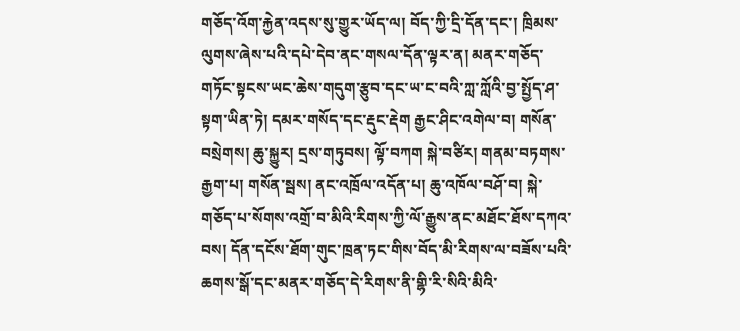གཅོད་འོག་རྐྱེན་འདས་སུ་གྱུར་ཡོད་ལ། བོད་ཀྱི་དྲི་དོན་དང་། ཁྲིམས་ལུགས་ཞེས་པའི་དཔེ་དེབ་ནང་གསལ་དོན་ལྟར་ན། མནར་གཅོད་གཏོང་སྟངས་ཡང་ཆེས་གདུག་རྩུབ་དང་ཡ་ང་བའི་ཀླ་ཀློའི་བྱ་སྤྱོད་ཤ་སྟག་ཡིན་ཏེ། དམར་གསོད་དང་རྡུང་རྡེག རྒྱང་ཤིང་འགེལ་བ། གསོན་བསྲེགས། ཆུ་སྐྱུར། དྲས་གཏུབས། ལྟོ་བཀག སྐེ་བཙིར། གནམ་བཏགས་རྒྱག་པ། གསོན་སྦས། ནང་འཁྲོལ་འདོན་པ། ཆུ་འཁོལ་བཤོ་བ། སྐེ་གཅོད་པ་སོགས་འགྲོ་བ་མིའི་རིགས་ཀྱི་ལོ་རྒྱུས་ནང་མཐོང་ཐོས་དཀའ་བས། དོན་དངོས་ཐོག་གུང་ཁྲན་ཏང་གིས་བོད་མི་རིགས་ལ་བཟོས་པའི་ཆགས་སྒོ་དང་མནར་གཅོད་དེ་རིགས་ནི་གྷི་རི་སིའི་མིའི་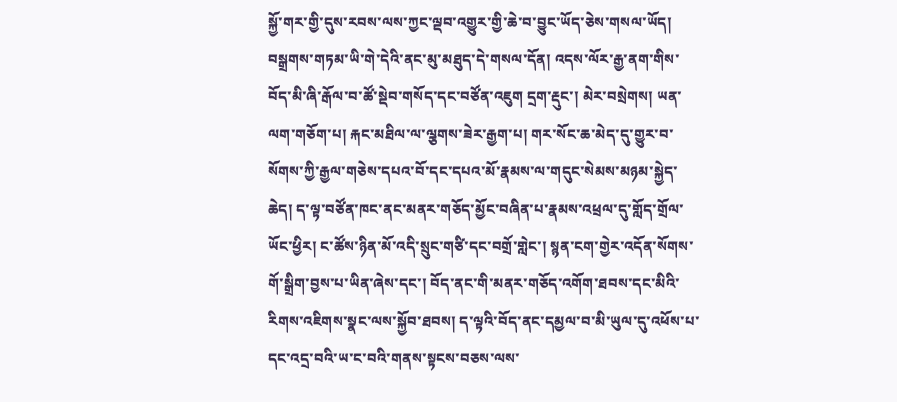སྐྱོ་གར་གྱི་དུས་རབས་ལས་ཀྱང་ལྡབ་འགྱུར་གྱི་ཆེ་བ་བྱུང་ཡོད་ཅེས་གསལ་ཡོད།
བསྒྲགས་གཏམ་ཡི་གེ་དེའི་ནང་མུ་མཐུད་དེ་གསལ་དོན། འདས་ལོར་རྒྱ་ནག་གིས་བོད་མི་ཞི་རྒོལ་བ་ཚོ་སྡེབ་གསོད་དང་བཙོན་འཇུག དྲག་རྡུང་། མེར་བསྲེགས། ཡན་ལག་གཅོག་པ། རྐང་མཐིལ་ལ་ལྕགས་ཟེར་རྒྱག་པ། གར་སོང་ཆ་མེད་དུ་གྱུར་བ་སོགས་ཀྱི་རྒྱལ་གཅེས་དཔའ་བོ་དང་དཔའ་མོ་རྣམས་ལ་གདུང་སེམས་མཉམ་སྐྱེད་ཆེད། ད་ལྟ་བཙོན་ཁང་ནང་མནར་གཅོད་མྱོང་བཞིན་པ་རྣམས་འཕྲལ་དུ་གློད་གྲོལ་ཡོང་ཕྱིར། ང་ཚོས་ཉིན་མོ་འདི་སྲུང་གཙི་དང་བགྲོ་གླེང་། སྙན་ངག་གྱེར་འདོན་སོགས་གོ་སྒྲིག་བྱས་པ་ཡིན་ཞེས་དང་། བོད་ནང་གི་མནར་གཅོད་འགོག་ཐབས་དང་མིའི་རིགས་འཇིགས་སྣང་ལས་སྐྱོབ་ཐབས། ད་ལྟའི་བོད་ནང་དམྱལ་བ་མི་ཡུལ་དུ་འཕོས་པ་དང་འདྲ་བའི་ཡ་ང་བའི་གནས་སྟངས་བཅས་ལས་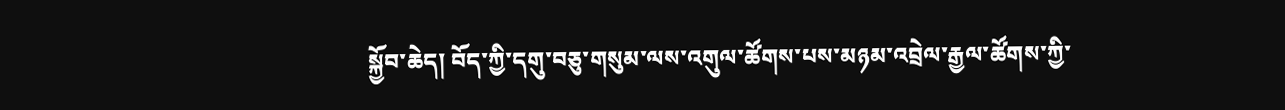སྐྱོབ་ཆེད། བོད་ཀྱི་དགུ་བཅུ་གསུམ་ལས་འགུལ་ཚོགས་པས་མཉམ་འབྲེལ་རྒྱལ་ཚོགས་ཀྱི་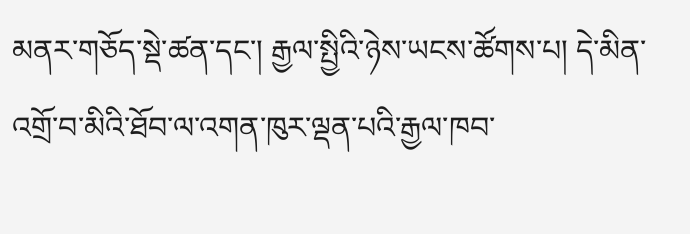མནར་གཅོད་སྡེ་ཚན་དང་། རྒྱལ་སྤྱིའི་ཉེས་ཡངས་ཚོགས་པ། དེ་མིན་འགྲོ་བ་མིའི་ཐོབ་ལ་འགན་ཁུར་ལྡན་པའི་རྒྱལ་ཁབ་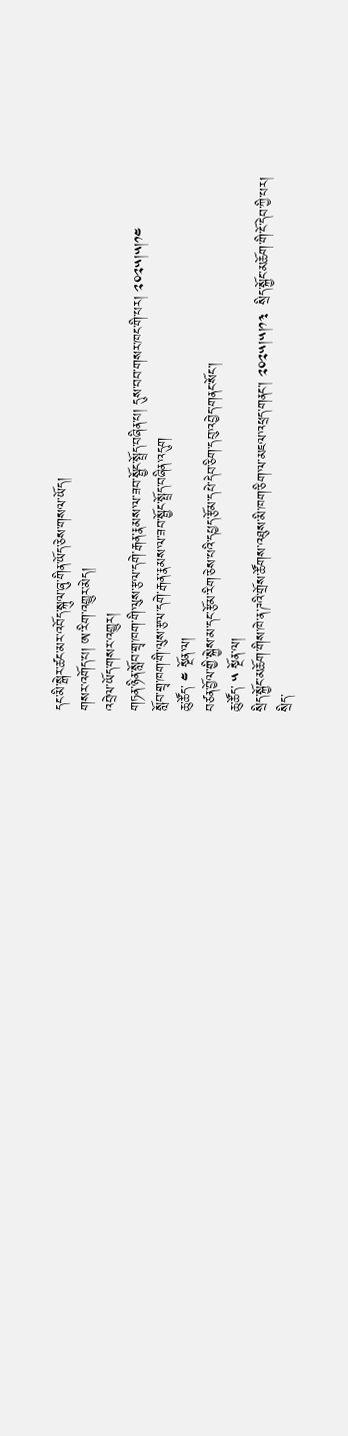དང་མི་སྒེར་ཚང་མར་འབོད་སྐུལ་ཞུ་གིན་ཡོད་ཅེས་གསལ་ཡོད།
གསར་འགོད་པ། ཨ་རིག་འགྱུར་མེད།
འབྲེལ་ཡོད་གསར་འགྱུར།
གཏན་ཉིན་སློབ་གྲྭ་ཁག་གི་ལུས་རྩལ་དགེ་རྒན་རྣམས་ལ་ཟབ་སྦྱོང་སྤྲོད་བཞིན་པ། དུས་བབ་གསར་ཁང་གི་པར། ༢༠༢༥།༥།༡༤
སློབ་གྲྭ་ཁག་གི་ལུས་རྩལ་དགེ་རྒན་རྣམས་ལ་ཟབ་སྦྱོང་སྤྲོད་བཞིན་འདུག
ཆུ་ཚོད་ ༤ སྔོན་ལ།
བཙན་བྱོལ་གྱི་སྐྱེས་མ་དང་རྩོམ་རིག་ཅེས་པའི་དཔྱད་རྩོམ་དཔེ་དེབ་ཅིག་དབུ་འབྱེད་གནང་སོང་།
ཆུ་ཚོད་ ༥ སྔོན་ལ།
སྲིད་སྐྱོང་མཆོག་གིས་ཁེ་ན་ཌའི་གྲོས་ཚོགས་འཐུས་མི་ཁག་ཅིག་ལ་མཇལ་འཕྲད་གནང་། ༢༠༢༥།༥།༡༣  སྲིད་སྐྱོང་མཆོག་གི་ངོ་དེབ་ཀྱི་པར།
སྲིད་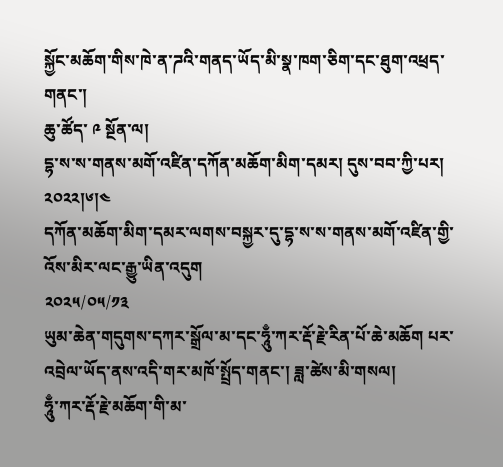སྐྱོང་མཆོག་གིས་ཁེ་ན་ཌའི་གནད་ཡོད་མི་སྣ་ཁག་ཅིག་དང་ཐུག་འཕྲད་གནང་།
ཆུ་ཚོད་ ༩ སྔོན་ལ།
དྷ་ས་ས་གནས་མགོ་འཛིན་དཀོན་མཆོག་མིག་དམར། དུས་བབ་ཀྱི་པར། ༢༠༢༢།༦།༤
དཀོན་མཆོག་མིག་དམར་ལགས་བསྐྱར་དུ་དྷ་ས་ས་གནས་མགོ་འཛིན་གྱི་འོས་མིར་ལང་རྒྱུ་ཡིན་འདུག
༢༠༢༥/༠༥/༡༣
ཡུམ་ཆེན་གདུགས་དཀར་སྒྲོལ་མ་དང་ཧཱུྃ་ཀར་རྡོ་རྗེ་རིན་པོ་ཆེ་མཆོག པར་འབྲེལ་ཡོད་ནས་འདི་གར་མཁོ་སྤྲོད་གནང་། ཟླ་ཚེས་མི་གསལ།
ཧཱུྃ་ཀར་རྡོ་རྗེ་མཆོག་གི་མ་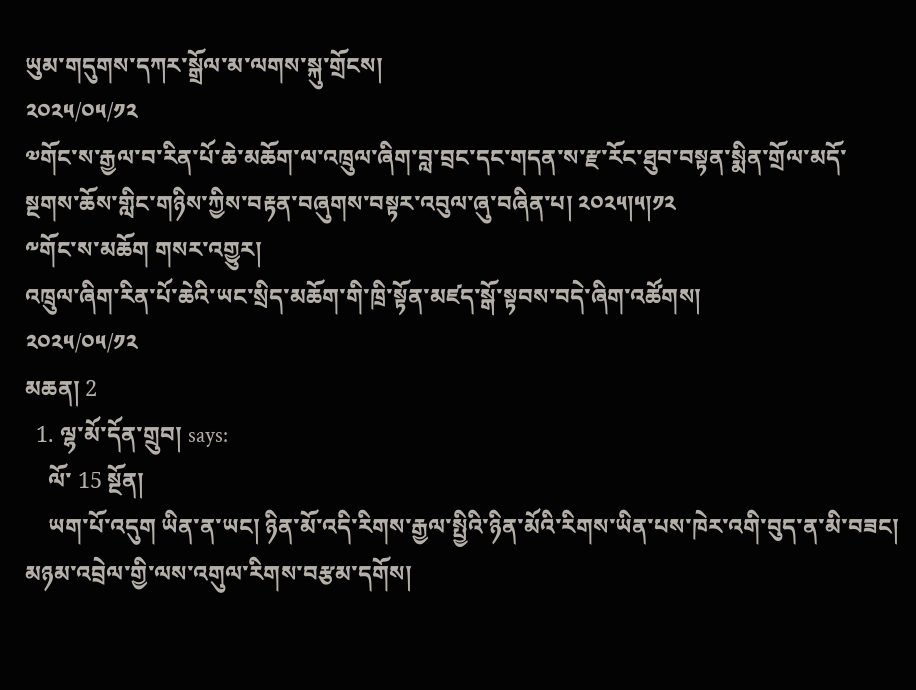ཡུམ་གདུགས་དཀར་སྒྲོལ་མ་ལགས་སྐུ་གྲོངས།
༢༠༢༥/༠༥/༡༢
༧གོང་ས་རྒྱལ་བ་རིན་པོ་ཆེ་མཆོག་ལ་འཁྲུལ་ཞིག་བླ་བྲང་དང་གདན་ས་རྫ་རོང་ཐུབ་བསྟན་སྨིན་གྲོལ་མདོ་སྔགས་ཆོས་གླིང་གཉིས་ཀྱིས་བརྟན་བཞུགས་བསྟར་འབུལ་ཞུ་བཞིན་པ། ༢༠༢༥།༥།༡༢
༸གོང་ས་མཆོག གསར་འགྱུར།
འཁྲུལ་ཞིག་རིན་པོ་ཆེའི་ཡང་སྲིད་མཆོག་གི་ཁྲི་སྟོན་མཛད་སྒོ་སྟབས་བདེ་ཞིག་འཚོགས།
༢༠༢༥/༠༥/༡༢
མཆན། 2
  1. ལྷ་མོ་དོན་གྲུབ། says:
    ལོ་ 15 སྔོན།
    ཡག་པོ་འདུག ཡིན་ན་ཡང། ཉིན་མོ་འདི་རིགས་རྒྱལ་སྤྱིའི་ཉིན་མོའི་རིགས་ཡིན་པས་ཁེར་འགི་བུད་ན་མི་བཟང། མཉམ་འབྲེལ་གྱི་ལས་འགུལ་རིགས་བརྩམ་དགོས།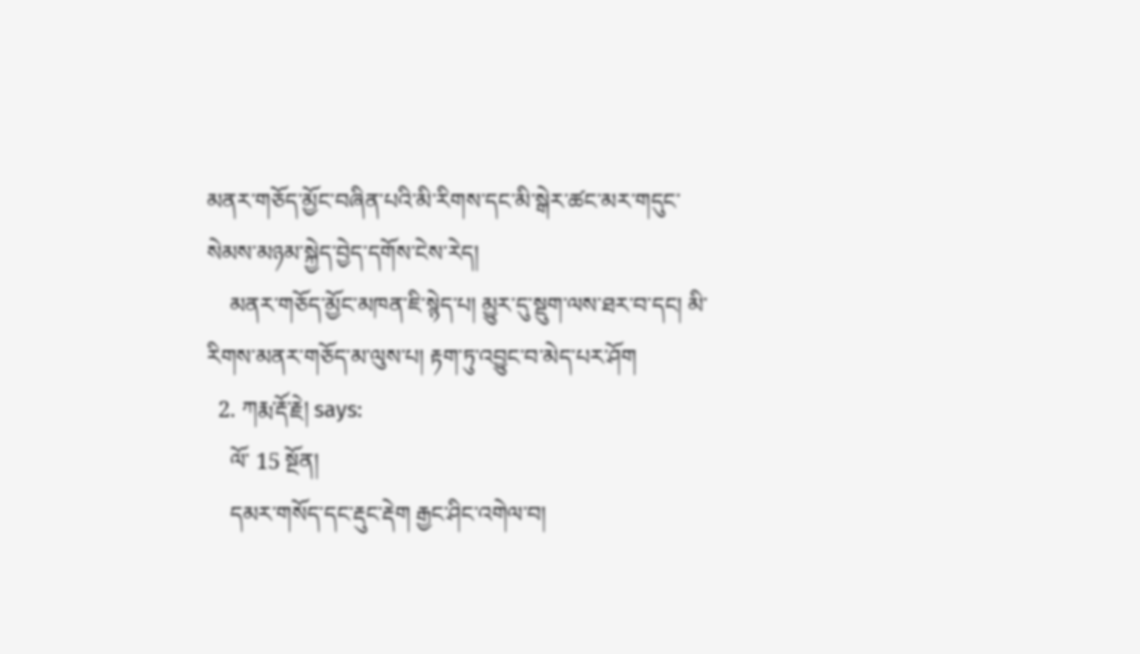མནར་གཅོད་མྱོང་བཞིན་པའི་མི་རིགས་དང་མི་སྒེར་ཚང་མར་གདུང་སེམས་མཉམ་སྐྱེད་བྱེད་དགོས་ངེས་རེད།
    མནར་གཅོད་མྱོང་མཁན་ཇི་སྙེད་པ། མྱུར་དུ་སྡུག་ལས་ཐར་བ་དང། མི་རིགས་མནར་གཅོད་མ་ལུས་པ། རྟག་ཏུ་འབྱུང་བ་མེད་པར་ཤོག
  2. ཀརྨ་རྡོ་རྗེ། says:
    ལོ་ 15 སྔོན།
    དམར་གསོད་དང་རྡུང་རྡེག རྒྱང་ཤིང་འགེལ་བ།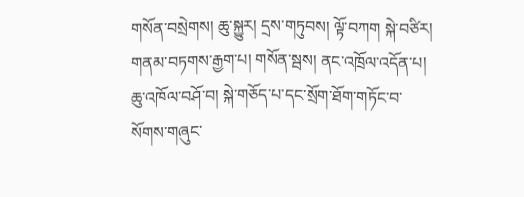གསོན་བསྲེགས། ཆུ་སྐྱུར། དྲས་གཏུབས། ལྟོ་བཀག སྐེ་བཙིར། གནམ་བཏགས་རྒྱག་པ། གསོན་སྦས། ནང་འཁྲོལ་འདོན་པ། ཆུ་འཁོལ་བཤོ་བ། སྐེ་གཅོད་པ་དང་སྲོག་ཐོག་གཏོང་བ་སོགས་གཞུང་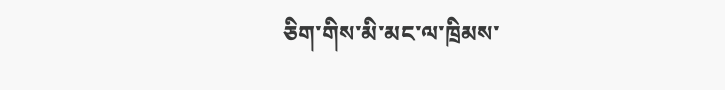ཅིག་གིས་མི་མང་ལ་ཁྲིམས་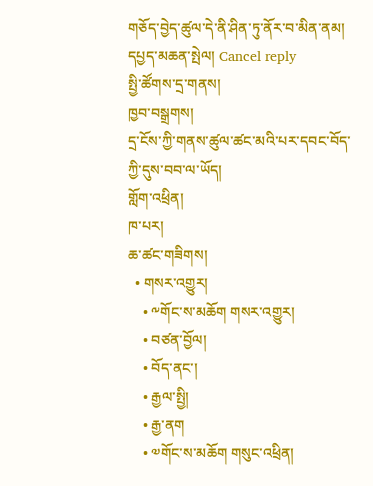གཅོད་བྱེད་ཚུལ་དེ་ནི་ཤིན་ཏུ་ནོར་བ་མིན་ནམ།
དཔྱད་མཆན་སྤེལ། Cancel reply
སྤྱི་ཚོགས་དྲ་གནས།
ཁྱབ་བསྒྲགས།
དྲ་ངོས་ཀྱི་གནས་ཚུལ་ཚང་མའི་པར་དབང་བོད་ཀྱི་དུས་བབ་ལ་ཡོད།
གློག་འཕྲིན།
ཁ་པར།
ཆ་ཚང་གཟིགས།
  • གསར་འགྱུར།
    • ༸གོང་ས་མཆོག གསར་འགྱུར།
    • བཙན་བྱོལ།
    • བོད་ནང་།
    • རྒྱལ་སྤྱི།
    • རྒྱ་ནག
    • ༧གོང་ས་མཆོག གསུང་འཕྲིན།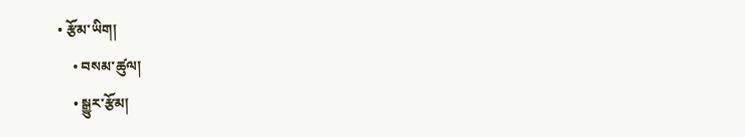• རྩོམ་ཡིག།
    • བསམ་ཚུལ།
    • སྒྱུར་རྩོམ།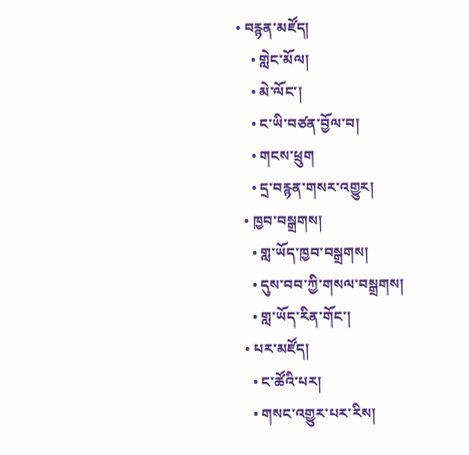• བརྙན་མཛོད།
    • གླེང་མོལ།
    • མེ་ལོང་།
    • ང་ཡི་བཙན་བྱོལ་བ།
    • གངས་ཕྲུག
    • དྲ་བརྙན་གསར་འགྱུར།
  • ཁྱབ་བསྒྲགས།
    • གླ་ཡོད་ཁྱབ་བསྒྲགས།
    • དུས་བབ་ཀྱི་གསལ་བསྒྲགས།
    • གླ་ཡོད་རིན་གོང་།
  • པར་མཛོད།
    • ང་ཚོའི་པར།
    • གསང་འགྱུར་པར་རིས།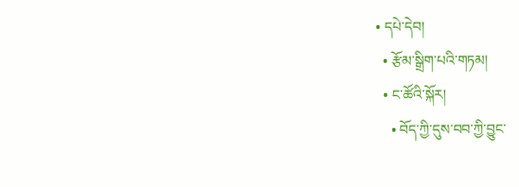• དཔེ་དེབ།
  • རྩོམ་སྒྲིག་པའི་གཏམ།
  • ང་ཚོའི་སྐོར།
    • བོད་ཀྱི་དུས་བབ་ཀྱི་བྱུང་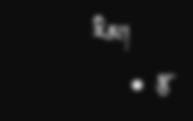རིམ།
    • རྩ་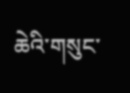ཆེའི་གསུང་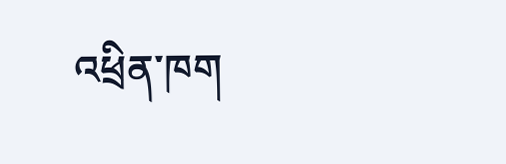འཕྲིན་ཁག